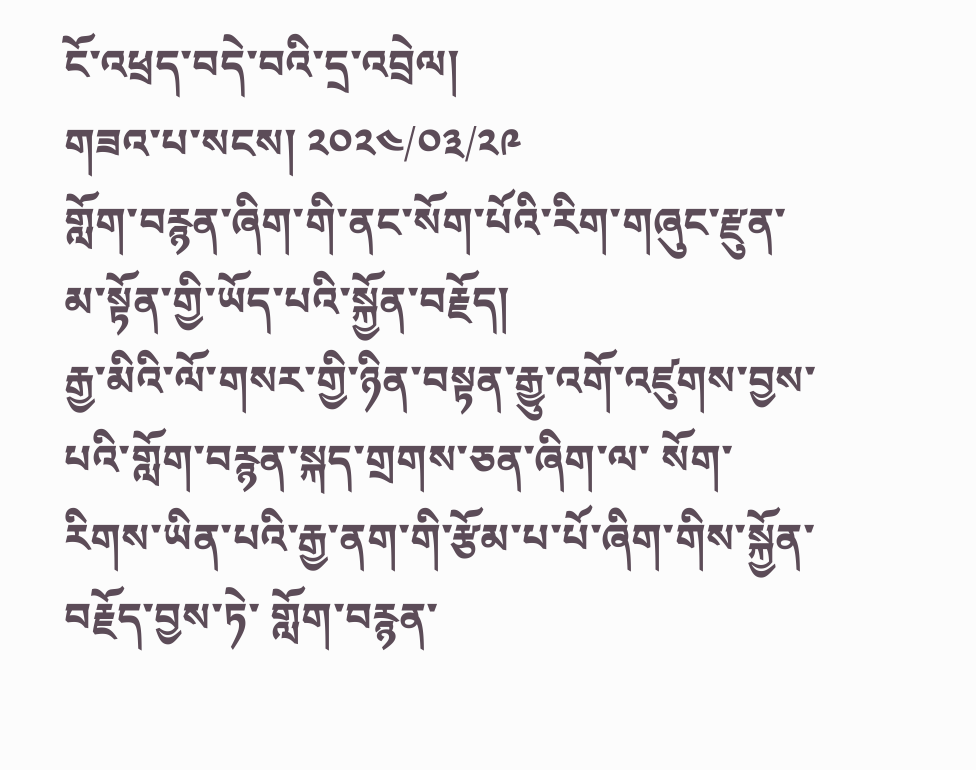ངོ་འཕྲད་བདེ་བའི་དྲ་འབྲེལ།
གཟའ་པ་སངས། ༢༠༢༤/༠༣/༢༩
གློག་བརྙན་ཞིག་གི་ནང་སོག་པོའི་རིག་གཞུང་རྫུན་མ་སྟོན་གྱི་ཡོད་པའི་སྐྱོན་བརྗོད།
རྒྱ་མིའི་ལོ་གསར་གྱི་ཉིན་བསྟན་རྒྱུ་འགོ་འཛུགས་བྱས་པའི་གློག་བརྙན་སྐད་གྲགས་ཅན་ཞིག་ལ་ སོག་རིགས་ཡིན་པའི་རྒྱ་ནག་གི་རྩོམ་པ་པོ་ཞིག་གིས་སྐྱོན་བརྗོད་བྱས་ཏེ་ གློག་བརྙན་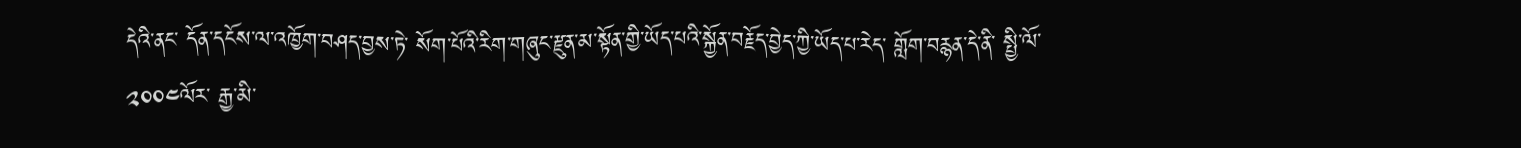དེའི་ནང་ དོན་དངོས་ལ་འཁྱོག་བཤད་བྱས་ཏེ་ སོག་པོའི་རིག་གཞུང་རྫུན་མ་སྟོན་གྱི་ཡོད་པའི་སྐྱོན་བརྗོད་བྱེད་ཀྱི་ཡོད་པ་རེད་ གློག་བརྙན་དེ་ནི་ སྤྱི་ལོ་༢༠༠༤ལོར་ རྒྱ་མི་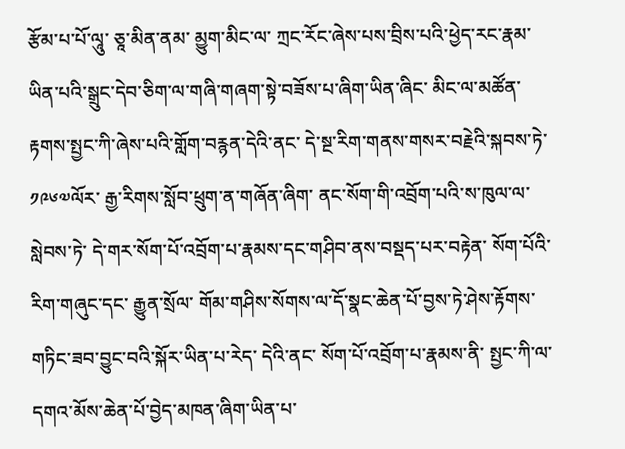རྩོམ་པ་པོ་ལཱུ་ ཅཱ་མིན་ནམ་ མྱུག་མིང་ལ་ ཀྲང་རོང་ཞེས་པས་བྲིས་པའི་ཕྱེད་རང་རྣམ་ཡིན་པའི་སྒྲུང་དེབ་ཅིག་ལ་གཞི་གཞག་སྟེ་བཟོས་པ་ཞིག་ཡིན་ཞིང་ མིང་ལ་མཚོན་རྟགས་སྤྱང་ཀི་ཞེས་པའི་གློག་བརྙན་དེའི་ནང་ དེ་སྔ་རིག་གནས་གསར་བརྗེའི་སྐབས་ཏེ་༡༩༦༧ལོར་ རྒྱ་རིགས་སློབ་ཕྲུག་ན་གཞོན་ཞིག་ ནང་སོག་གི་འབྲོག་པའི་ས་ཁུལ་ལ་སླེབས་ཏེ་ དེ་གར་སོག་པོ་འབྲོག་པ་རྣམས་དང་གཤིབ་ནས་བསྡད་པར་བརྟེན་ སོག་པོའི་རིག་གཞུང་དང་ རྒྱུན་སྲོལ་ གོམ་གཤིས་སོགས་ལ་དོ་སྣང་ཆེན་པོ་བྱས་ཏེ་ཤེས་རྟོགས་གཏིང་ཟབ་བྱུང་བའི་སྐོར་ཡིན་པ་རེད་ དེའི་ནང་ སོག་པོ་འབྲོག་པ་རྣམས་ནི་ སྤྱང་ཀི་ལ་དགའ་མོས་ཆེན་པོ་བྱེད་མཁན་ཞིག་ཡིན་པ་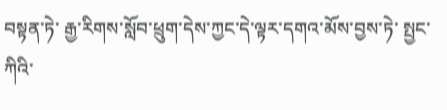བསྟན་ཏེ་ རྒྱ་རིགས་སློབ་ཕྲུག་དེས་ཀྱང་དེ་ལྟར་དགའ་མོས་བྱས་ཏེ་ སྤྱང་ཀིའི་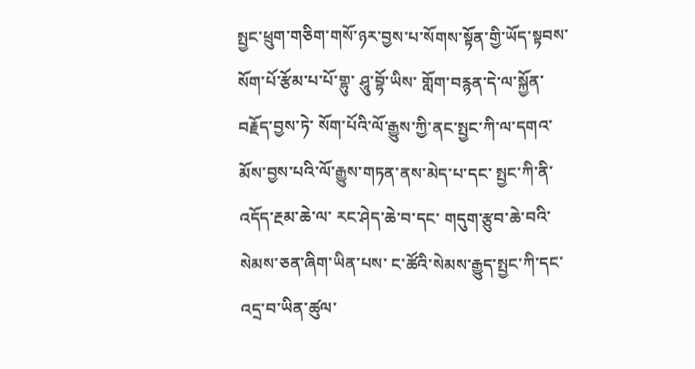སྤྱང་ཕྲུག་གཅིག་གསོ་ཉར་བྱས་པ་སོགས་སྟོན་གྱི་ཡོད་སྟབས་ སོག་པོ་རྩོམ་པ་པོ་གྷུ་ ཤཱུ་བྷོ་ཡིས་ གློག་བརྙན་དེ་ལ་སྐྱོན་བརྗོད་བྱས་ཏེ་ སོག་པོའི་ལོ་རྒྱུས་ཀྱི་ནང་སྤྱང་ཀི་ལ་དགའ་མོས་བྱས་པའི་ལོ་རྒྱུས་གཏན་ནས་མེད་པ་དང་ སྤྱང་ཀི་ནི་ འདོད་རྔམ་ཆེ་ལ་ རང་ཤེད་ཆེ་བ་དང་ གདུག་རྩུབ་ཆེ་བའི་སེམས་ཅན་ཞིག་ཡིན་པས་ ང་ཚོའི་སེམས་རྒྱུད་སྤྱང་ཀི་དང་འདྲ་བ་ཡིན་ཚུལ་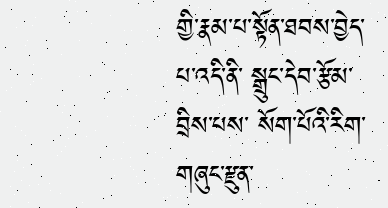གྱི་རྣམ་པ་སྟོན་ཐབས་བྱེད་པ་འདི་ནི་ སྒྲུང་དེབ་རྩོམ་བྲིས་པས་ སོག་པོའི་རིག་གཞུང་རྫུན་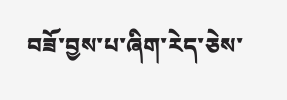བཟོ་བྱས་པ་ཞིག་རེད་ཅེས་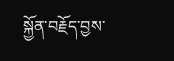སྐྱོན་བརྗོད་བྱས་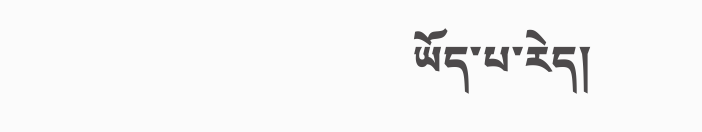ཡོད་པ་རེད།